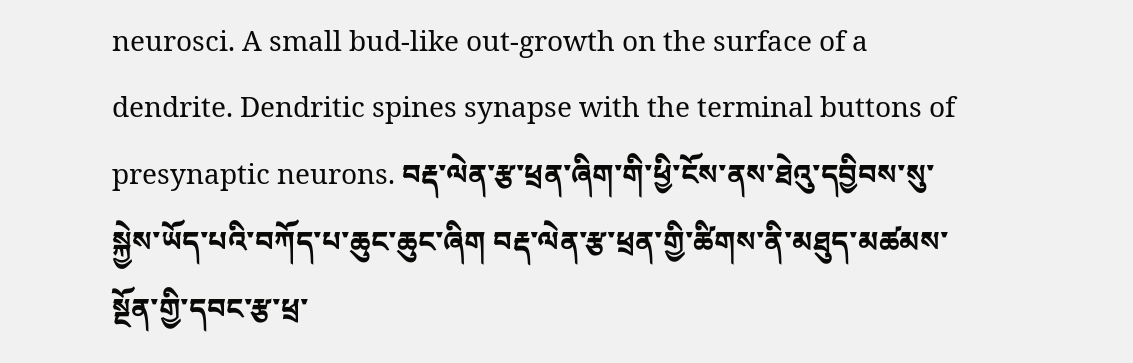neurosci. A small bud-like out-growth on the surface of a dendrite. Dendritic spines synapse with the terminal buttons of presynaptic neurons. བརྡ་ལེན་རྩ་ཕྲན་ཞིག་གི་ཕྱི་ངོས་ནས་ཐེའུ་དབྱིབས་སུ་སྐྱེས་ཡོད་པའི་བཀོད་པ་ཆུང་ཆུང་ཞིག བརྡ་ལེན་རྩ་ཕྲན་གྱི་ཚིགས་ནི་མཐུད་མཚམས་སྔོན་གྱི་དབང་རྩ་ཕྲ་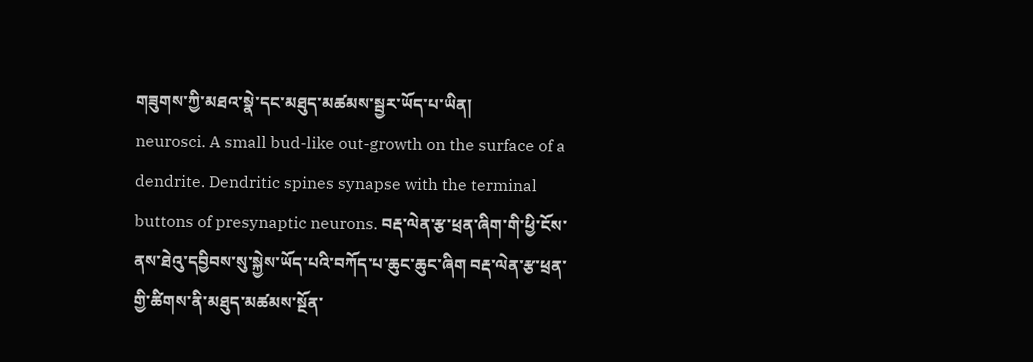གཟུགས་ཀྱི་མཐའ་སྣེ་དང་མཐུད་མཚམས་སྦྱར་ཡོད་པ་ཡིན།
neurosci. A small bud-like out-growth on the surface of a dendrite. Dendritic spines synapse with the terminal buttons of presynaptic neurons. བརྡ་ལེན་རྩ་ཕྲན་ཞིག་གི་ཕྱི་ངོས་ནས་ཐེའུ་དབྱིབས་སུ་སྐྱེས་ཡོད་པའི་བཀོད་པ་ཆུང་ཆུང་ཞིག བརྡ་ལེན་རྩ་ཕྲན་གྱི་ཚིགས་ནི་མཐུད་མཚམས་སྔོན་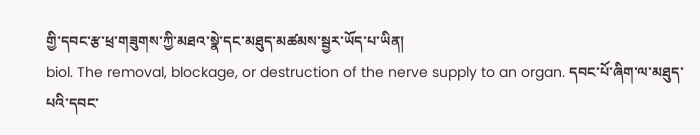གྱི་དབང་རྩ་ཕྲ་གཟུགས་ཀྱི་མཐའ་སྣེ་དང་མཐུད་མཚམས་སྦྱར་ཡོད་པ་ཡིན།
biol. The removal, blockage, or destruction of the nerve supply to an organ. དབང་པོ་ཞིག་ལ་མཐུད་པའི་དབང་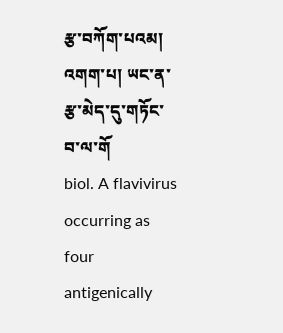རྩ་བཀོག་པའམ། འགག་པ། ཡང་ན་རྩ་མེད་དུ་གཏོང་བ་ལ་གོ
biol. A flavivirus occurring as four antigenically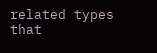related types that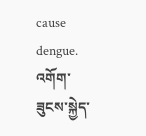cause dengue. འགོག་ཟུངས་སྐྱེད་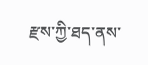རྫས་ཀྱི་ཐད་ནས་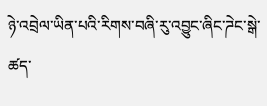ཉེ་འབྲེལ་ཡིན་པའི་རིགས་བཞི་རུ་འབྱུང་ཞིང་ཌེང་སྒེ་ཚད་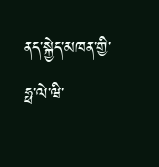ནད་སྐྱེད་མཁན་གྱི་ཧྥ་ལེ་ཝི་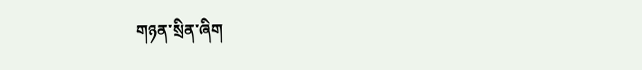གཉན་སྲིན་ཞིག